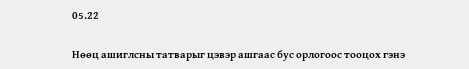05.22

Нөөц ашиглсны татварыг цэвэр ашгаас бус орлогоос тооцох гэнэ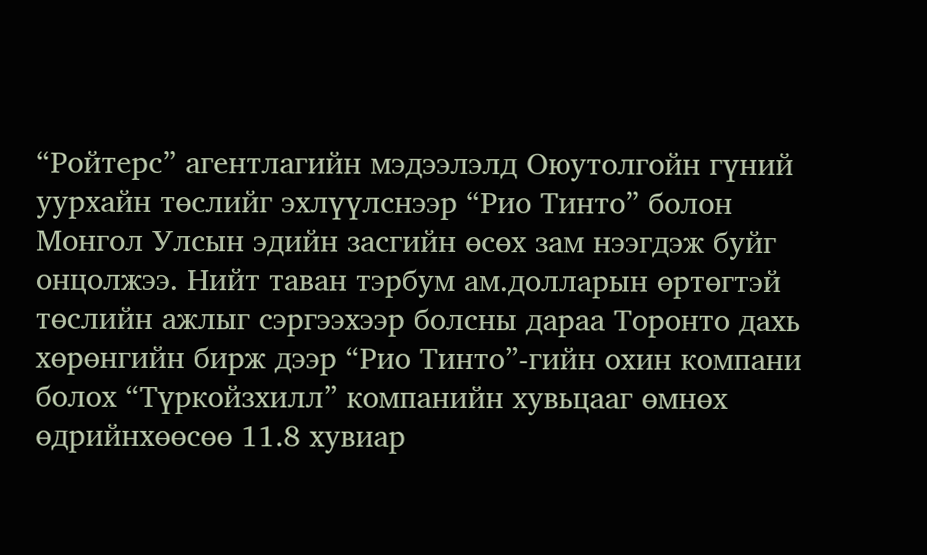“Ройтерс” агентлагийн мэдээлэлд Оюутолгойн гүний уурхайн төслийг эхлүүлснээр “Рио Тинто” болон Монгол Улсын эдийн засгийн өсөх зам нээгдэж буйг онцолжээ. Нийт таван тэрбум ам.долларын өртөгтэй төслийн ажлыг сэргээхээр болсны дараа Торонто дахь хөрөнгийн бирж дээр “Рио Тинто”-гийн охин компани болох “Түркойзхилл” компанийн хувьцааг өмнөх өдрийнхөөсөө 11.8 хувиар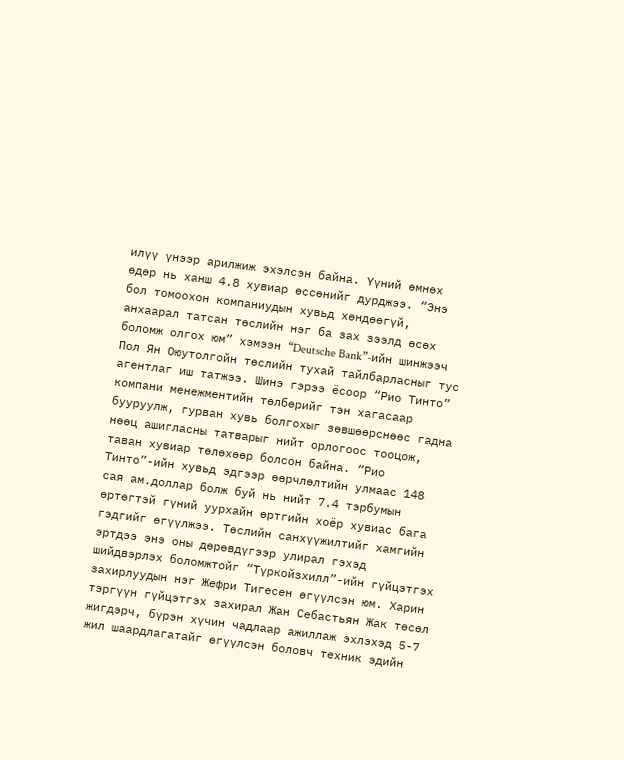илүү үнээр арилжиж эхэлсэн байна. Үүний өмнөх өдөр нь ханш 4.8 хувиар өссөнийг дурджээ. “Энэ бол томоохон компаниудын хувьд хөндөөгүй, анхаарал татсан төслийн нэг ба зах зээлд өсөх боломж олгох юм” хэмээн “Deutsche Bank”-ийн шинжээч Пол Ян Оюутолгойн төслийн тухай тайлбарласныг тус агентлаг иш татжээ. Шинэ гэрээ ёсоор “Рио Тинто” компани менежментийн төлбөрийг тэн хагасаар бууруулж, гурван хувь болгохыг зөвшөөрснөөс гадна нөөц ашигласны татварыг нийт орлогоос тооцож, таван хувиар төлөхөөр болсон байна. “Рио Тинто”-ийн хувьд эдгээр өөрчлөлтийн улмаас 148 сая ам.доллар болж буй нь нийт 7.4 тэрбумын өртөгтэй гүний уурхайн өртгийн хоёр хувиас бага гэдгийг өгүүлжээ. Төслийн санхүүжилтийг хамгийн эртдээ энэ оны дөрөвдүгээр улирал гэхэд шийдвэрлэх боломжтойг “Түркойзхилл”-ийн гүйцэтгэх захирлуудын нэг Жефри Тигесен өгүүлсэн юм. Харин тэргүүн гүйцэтгэх захирал Жан Себастьян Жак төсөл жигдэрч, бүрэн хүчин чадлаар ажиллаж эхлэхэд 5-7 жил шаардлагатайг өгүүлсэн боловч техник эдийн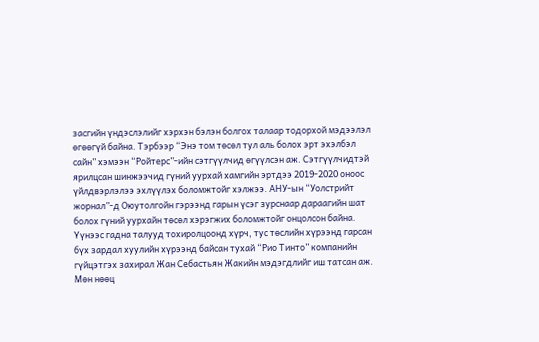засгийн үндэслэлийг хэрхэн бэлэн болгох талаар тодорхой мэдээлэл өгөөгүй байна. Тэрбээр “Энэ том төсөл тул аль болох эрт эхэлбэл сайн” хэмээн “Ройтерс”-ийн сэтгүүлчид өгүүлсэн аж. Сэтгүүлчидтэй ярилцсан шинжээчид гүний уурхай хамгийн эртдээ 2019-2020 оноос үйлдвэрлэлээ эхлүүлэх боломжтойг хэлжээ. АНУ-ын “Уолстрийт жорнал”-д Оюутолгойн гэрээнд гарын үсэг зурснаар дараагийн шат болох гүний уурхайн төсөл хэрэгжих боломжтойг онцолсон байна. Үүнээс гадна талууд тохиролцоонд хүрч, тус төслийн хүрээнд гарсан бүх зардал хуулийн хүрээнд байсан тухай “Рио Тинто” компанийн гүйцэтгэх захирал Жан Себастьян Жакийн мэдэгдлийг иш татсан аж. Мөн нөөц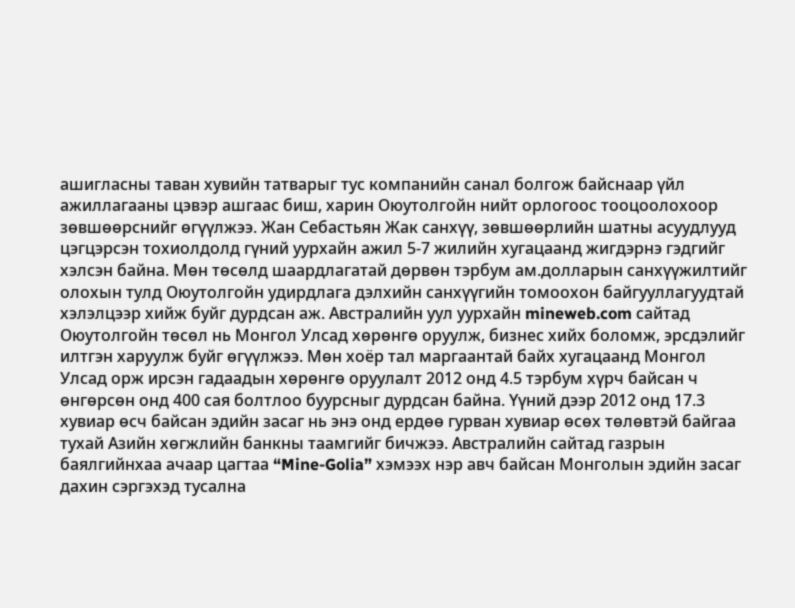ашигласны таван хувийн татварыг тус компанийн санал болгож байснаар үйл ажиллагааны цэвэр ашгаас биш, харин Оюутолгойн нийт орлогоос тооцоолохоор зөвшөөрснийг өгүүлжээ. Жан Себастьян Жак санхүү, зөвшөөрлийн шатны асуудлууд цэгцэрсэн тохиолдолд гүний уурхайн ажил 5-7 жилийн хугацаанд жигдэрнэ гэдгийг хэлсэн байна. Мөн төсөлд шаардлагатай дөрвөн тэрбум ам.долларын санхүүжилтийг олохын тулд Оюутолгойн удирдлага дэлхийн санхүүгийн томоохон байгууллагуудтай хэлэлцээр хийж буйг дурдсан аж. Австралийн уул уурхайн mineweb.com сайтад Оюутолгойн төсөл нь Монгол Улсад хөрөнгө оруулж, бизнес хийх боломж, эрсдэлийг илтгэн харуулж буйг өгүүлжээ. Мөн хоёр тал маргаантай байх хугацаанд Монгол Улсад орж ирсэн гадаадын хөрөнгө оруулалт 2012 онд 4.5 тэрбум хүрч байсан ч өнгөрсөн онд 400 сая болтлоо буурсныг дурдсан байна. Үүний дээр 2012 онд 17.3 хувиар өсч байсан эдийн засаг нь энэ онд ердөө гурван хувиар өсөх төлөвтэй байгаа тухай Азийн хөгжлийн банкны таамгийг бичжээ. Австралийн сайтад газрын баялгийнхаа ачаар цагтаа “Mine-Golia” хэмээх нэр авч байсан Монголын эдийн засаг дахин сэргэхэд тусална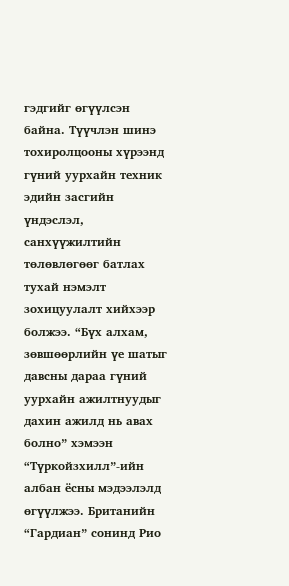гэдгийг өгүүлсэн байна. Түүчлэн шинэ тохиролцооны хүрээнд гүний уурхайн техник эдийн засгийн үндэслэл, санхүүжилтийн төлөвлөгөөг батлах тухай нэмэлт зохицуулалт хийхээр болжээ. “Бүх алхам, зөвшөөрлийн үе шатыг давсны дараа гүний уурхайн ажилтнуудыг дахин ажилд нь авах болно” хэмээн “Түркойзхилл”-ийн албан ёсны мэдээлэлд өгүүлжээ. Британийн “Гардиан” сонинд Рио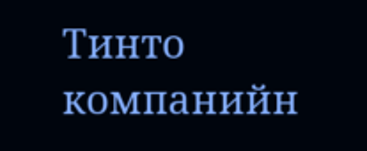Тинто компанийн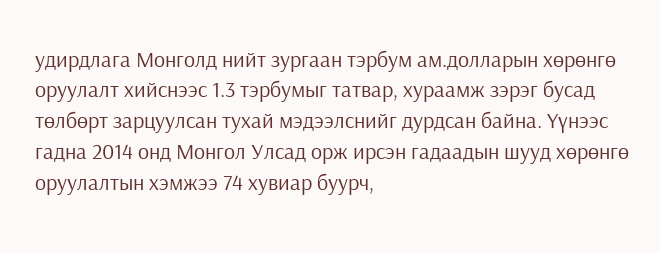удирдлага Монголд нийт зургаан тэрбум ам.долларын хөрөнгө оруулалт хийснээс 1.3 тэрбумыг татвар, хураамж зэрэг бусад төлбөрт зарцуулсан тухай мэдээлснийг дурдсан байна. Үүнээс гадна 2014 онд Монгол Улсад орж ирсэн гадаадын шууд хөрөнгө оруулалтын хэмжээ 74 хувиар буурч,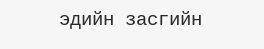эдийн засгийн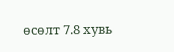өсөлт 7.8 хувь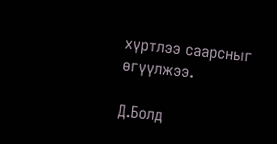хүртлээ саарсныг өгүүлжээ.

Д.Болд